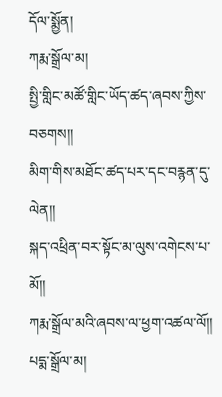དོལ་སྨྱོན།
ཀརྨ་སྒྲོལ་མ།
སྤྱི་གླིང་མཚོ་གླིང་ཡོད་ཚད་ཞབས་ཀྱིས་བཅགས།།
མིག་གིས་མཐོང་ཚད་པར་དང་བརྙན་དུ་ལེན།།
སྐད་འཕྲིན་བར་སྟོང་མ་ལུས་འགེངས་པ་མོ།།
ཀརྨ་སྒྲོལ་མའི་ཞབས་ལ་ཕྱག་འཚལ་ལོ།།
པདྨ་སྒྲོལ་མ།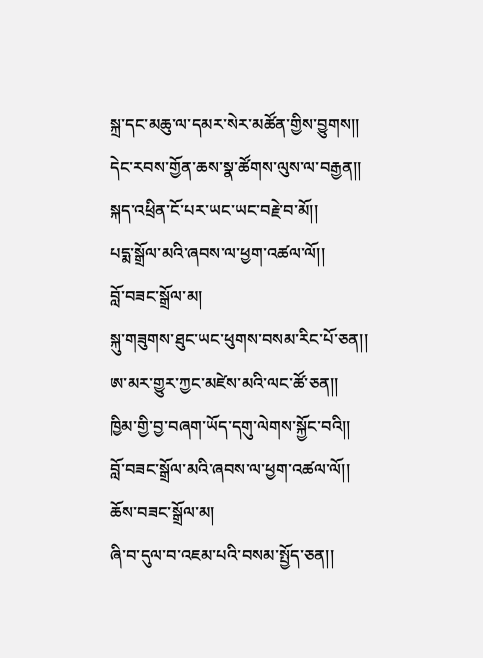སྐྲ་དང་མཆུ་ལ་དམར་སེར་མཚོན་གྱིས་བྱུགས།།
དེང་རབས་གྱོན་ཆས་སྣ་ཚོགས་ལུས་ལ་བརྒྱན།།
སྐད་འཕྲིན་ངོ་པར་ཡང་ཡང་བརྗེ་བ་མོ།།
པདྨ་སྒྲོལ་མའི་ཞབས་ལ་ཕྱག་འཚལ་ལོ།།
བློ་བཟང་སྒྲོལ་མ།
སྐུ་གཟུགས་ཐུང་ཡང་ཕུགས་བསམ་རིང་པོ་ཅན།།
ཨ་མར་གྱུར་ཀྱང་མཛེས་མའི་ལང་ཚོ་ཅན།།
ཁྱིམ་གྱི་བྱ་བཞག་ཡོད་དགུ་ལེགས་སྐྱོང་བའི།།
བློ་བཟང་སྒྲོལ་མའི་ཞབས་ལ་ཕྱག་འཚལ་ལོ།།
ཆོས་བཟང་སྒྲོལ་མ།
ཞི་བ་དུལ་བ་འཇམ་པའི་བསམ་སྤྱོད་ཅན།།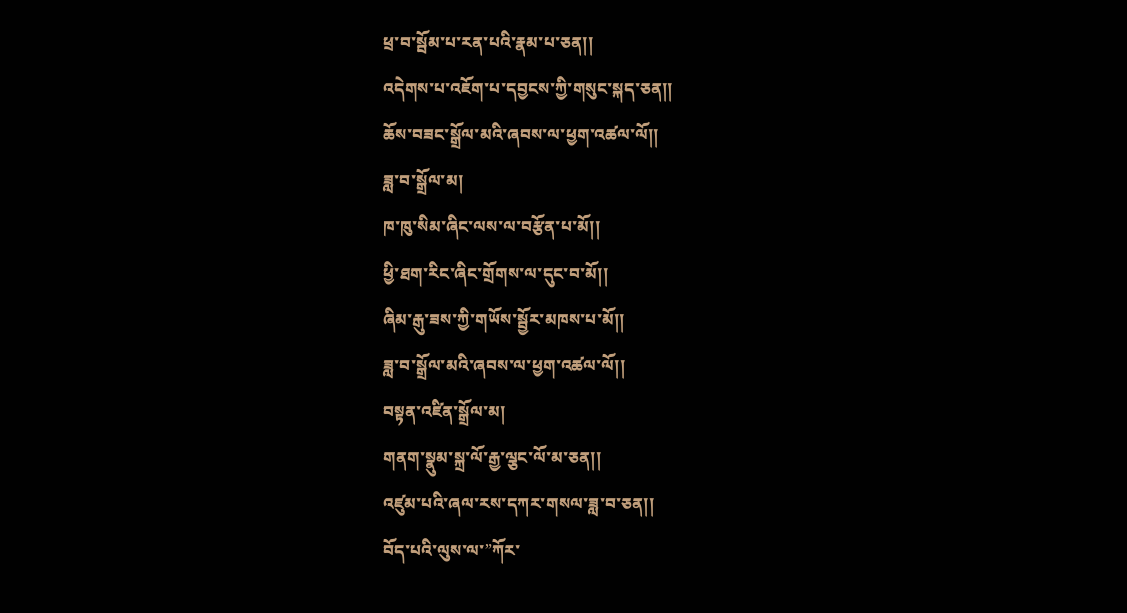ཕྲ་བ་སྦོམ་པ་རན་པའི་རྣམ་པ་ཅན།།
འདེགས་པ་འཇོག་པ་དབྱངས་ཀྱི་གསུང་སྐད་ཅན།།
ཆོས་བཟང་སྒྲོལ་མའི་ཞབས་ལ་ཕྱག་འཚལ་ལོ།།
ཟླ་བ་སྒྲོལ་མ།
ཁ་ཁུ་སིམ་ཞིང་ལས་ལ་བརྩོན་པ་མོ།།
ཕྱི་ཐག་རིང་ཞིང་གྲོགས་ལ་དུང་བ་མོ།།
ཞིམ་རྒུ་ཟས་ཀྱི་གཡོས་སྦྱོར་མཁས་པ་མོ།།
ཟླ་བ་སྒྲོལ་མའི་ཞབས་ལ་ཕྱག་འཚལ་ལོ།།
བསྟན་འཛིན་སྒྲོལ་མ།
གནག་སྣུམ་སྐྲ་ལོ་རྒྱ་ལྕང་ལོ་མ་ཅན།།
འཛུམ་པའི་ཞལ་རས་དཀར་གསལ་ཟླ་བ་ཅན།།
བོད་པའི་ལུས་ལ་”ཀོར་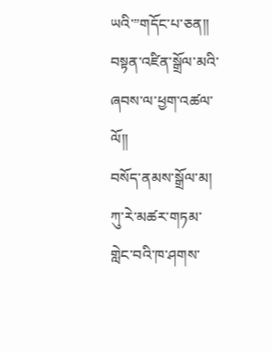ཡའི་”གདོང་པ་ཅན།།
བསྟན་འཛིན་སྒྲོལ་མའི་ཞབས་ལ་ཕྱག་འཚལ་ལོ།།
བསོད་ནམས་སྒྲོལ་མ།
ཀུ་རེ་མཚར་གཏམ་གླེང་བའི་ཁ་ཤགས་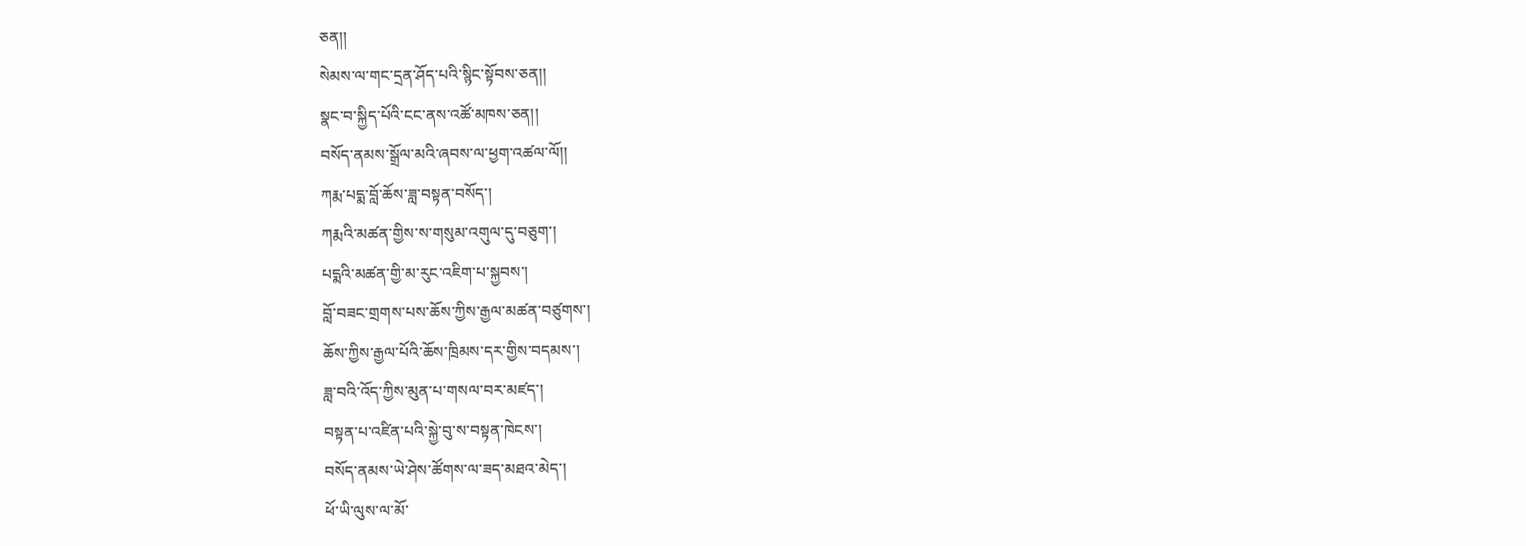ཅན།།
སེམས་ལ་གང་དྲན་ཤོད་པའི་སྙིང་སྟོབས་ཅན།།
སྣང་བ་སྐྱིད་པོའི་ངང་ནས་འཚོ་མཁས་ཅན།།
བསོད་ནམས་སྒྲོལ་མའི་ཞབས་ལ་ཕྱག་འཚལ་ལོ།།
ཀརྨ་པདྨ་བློ་ཆོས་ཟླ་བསྟན་བསོད་།
ཀརྨའི་མཚན་གྱིས་ས་གསུམ་འགུལ་དུ་བཅུག་།
པདྨའི་མཚན་གྱི་མ་རུང་འཇིག་པ་སྐྱབས་།
བློ་བཟང་གྲགས་པས་ཆོས་ཀྱིས་རྒྱལ་མཚན་བཙུགས་།
ཆོས་ཀྱིས་རྒྱལ་པོའི་ཆོས་ཁྲིམས་དར་གྱིས་བདམས་།
ཟླ་བའི་འོད་ཀྱིས་མུན་པ་གསལ་བར་མཛད་།
བསྟན་པ་འཛིན་པའི་སྐྱེ་བུ་ས་བསྟན་ཁེངས་།
བསོད་ནམས་ཡེ་ཤེས་ཚོགས་ལ་ཟད་མཐའ་མེད་།
ཕོ་ཡི་ལུས་ལ་མོ་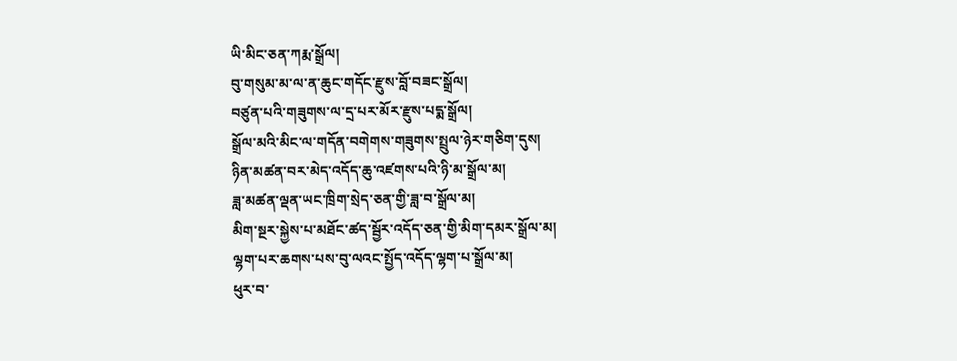ཡི་མིང་ཅན་ཀརྨ་སྒྲོལ།
བུ་གསུམ་མ་ལ་ན་ཆུང་གདོང་རྫུས་བློ་བཟང་སྒྲོལ།
བཙུན་པའི་གཟུགས་ལ་དྲ་པར་མོར་རྫུས་པདྨ་སྒྲོལ།
སྒྲོལ་མའི་མིང་ལ་གདོན་བགེགས་གཟུགས་སྤྲུལ་ཉེར་གཅིག་དུས།
ཉིན་མཚན་བར་མེད་འདོད་ཆུ་འཛགས་པའི་ཉི་མ་སྒྲོལ་མ།
ཟླ་མཚན་ལྡན་ཡང་ཁྲིག་སྲེད་ཅན་གྱི་ཟླ་བ་སྒྲོལ་མ།
མིག་སྔར་སྐྱེས་པ་མཐོང་ཚད་སྦྱོར་འདོད་ཅན་གྱི་མིག་དམར་སྒྲོལ་མ།
ལྷག་པར་ཆགས་པས་བུ་ལའང་སྤྱོད་འདོད་ལྷག་པ་སྒྲོལ་མ།
ཕུར་བ་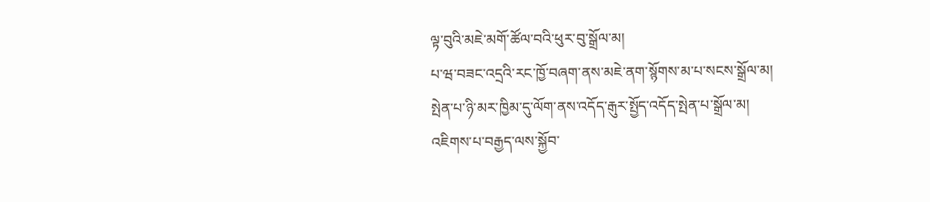ལྟ་བུའི་མཇེ་མགོ་ཚོལ་བའི་ཕུར་བུ་སྒྲོལ་མ།
པ་ཝ་བཟང་འདྲའི་རང་ཁྱོ་བཞག་ནས་མཇེ་ནག་སྙོགས་མ་པ་སངས་སྒྲོལ་མ།
སྤེན་པ་ཉི་མར་ཁྱིམ་དུ་ལོག་ནས་འདོད་རྒུར་སྤྱོད་འདོད་སྤེན་པ་སྒྲོལ་མ།
འཇིགས་པ་བརྒྱད་ལས་སྐྱོབ་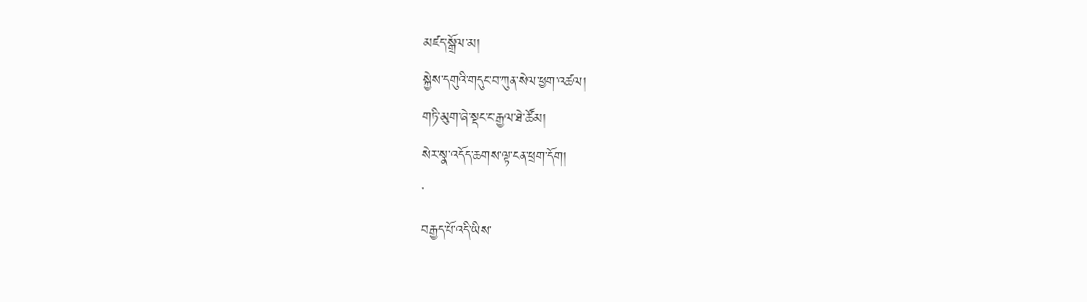མཛད་སྒྲོལ་མ།
སྐྱེས་དགུའི་གདུང་བ་ཀུན་སེལ་ཕྱག་འཚལ།
གཏི་མུག་ཞེ་སྡང་ང་རྒྱལ་ཐེ་ཚོམ།
སེར་སྣ་འདོད་ཆགས་ལྟ་ངན་ཕྲག་དོག།
་
བརྒྱད་པོ་འདི་ཡིས་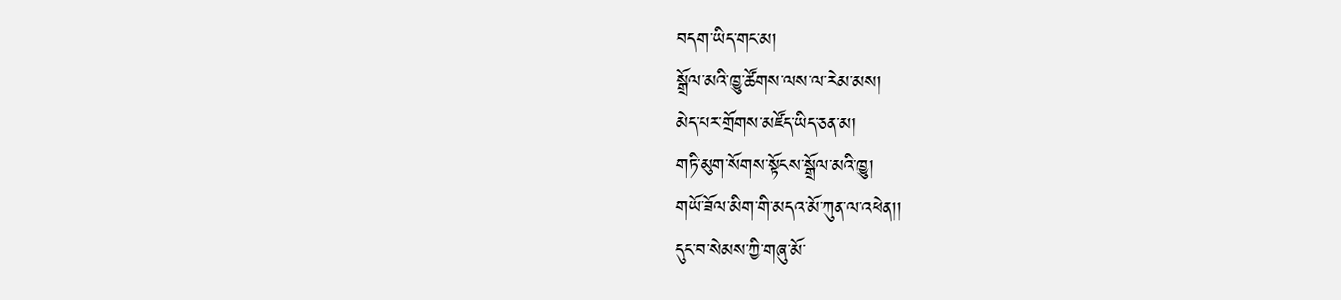བདག་ཡིད་གང་མ།
སྒྲོལ་མའི་ཁྱུ་ཚོགས་ལས་ལ་རེམ་མས།
མེད་པར་གྲོགས་མཛོད་ཡིད་ཅན་མ།
གཏི་མུག་སོགས་སྟོངས་སྒྲོལ་མའི་ཁྱུ།
གཡོ་ཟོལ་མིག་གི་མདའ་མོ་ཀུན་ལ་འཕེན།།
དུང་བ་སེམས་ཀྱི་གཞུ་མོ་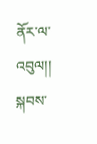ནོར་ལ་འབུལ།།
སྐབས་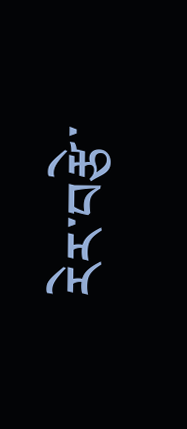རེར་བརྩེ་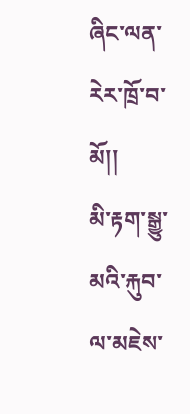ཞིང་ལན་རེར་ཁྲོ་བ་མོ།།
མི་རྟག་སྒྱུ་མའི་རྐུབ་ལ་མཇེས་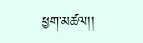ཕྱག་མཚལ།།